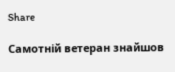Share

Самотній ветеран знайшов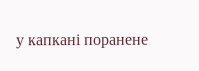у капкані поранене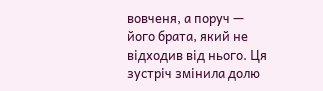вовченя, а поруч — його брата, який не відходив від нього. Ця зустріч змінила долю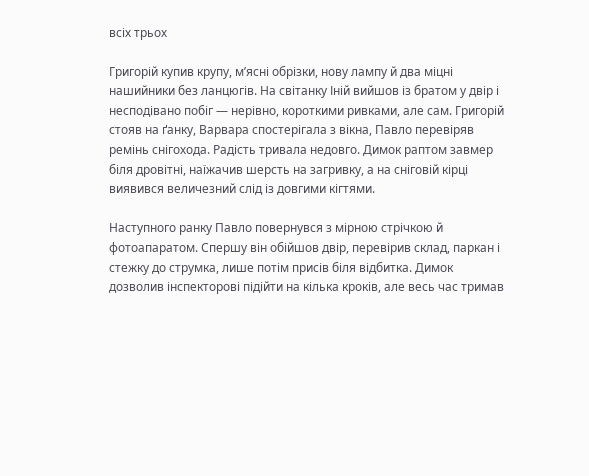всіх трьох

Григорій купив крупу, м’ясні обрізки, нову лампу й два міцні нашийники без ланцюгів. На світанку Іній вийшов із братом у двір і несподівано побіг — нерівно, короткими ривками, але сам. Григорій стояв на ґанку, Варвара спостерігала з вікна, Павло перевіряв ремінь снігохода. Радість тривала недовго. Димок раптом завмер біля дровітні, наїжачив шерсть на загривку, а на сніговій кірці виявився величезний слід із довгими кігтями.

Наступного ранку Павло повернувся з мірною стрічкою й фотоапаратом. Спершу він обійшов двір, перевірив склад, паркан і стежку до струмка, лише потім присів біля відбитка. Димок дозволив інспекторові підійти на кілька кроків, але весь час тримав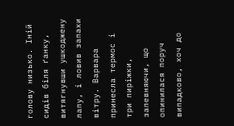голову низько. Іній сидів біля ґанку, витягнувши ушкоджену лапу, і ловив запахи вітру. Варвара принесла термос і три пиріжки, запевняючи, що опинилася поруч випадково, хоч до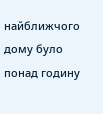найближчого дому було понад годину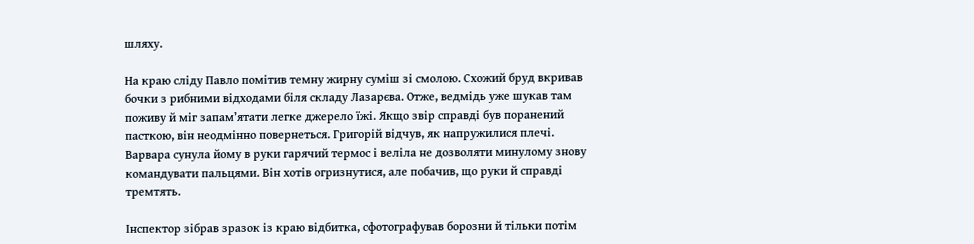шляху.

На краю сліду Павло помітив темну жирну суміш зі смолою. Схожий бруд вкривав бочки з рибними відходами біля складу Лазарєва. Отже, ведмідь уже шукав там поживу й міг запам’ятати легке джерело їжі. Якщо звір справді був поранений пасткою, він неодмінно повернеться. Григорій відчув, як напружилися плечі. Варвара сунула йому в руки гарячий термос і веліла не дозволяти минулому знову командувати пальцями. Він хотів огризнутися, але побачив, що руки й справді тремтять.

Інспектор зібрав зразок із краю відбитка, сфотографував борозни й тільки потім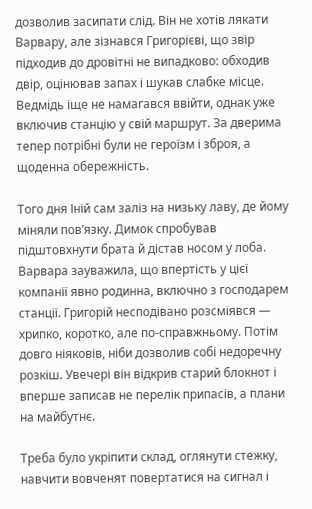дозволив засипати слід. Він не хотів лякати Варвару, але зізнався Григорієві, що звір підходив до дровітні не випадково: обходив двір, оцінював запах і шукав слабке місце. Ведмідь іще не намагався ввійти, однак уже включив станцію у свій маршрут. За дверима тепер потрібні були не героїзм і зброя, а щоденна обережність.

Того дня Іній сам заліз на низьку лаву, де йому міняли пов’язку. Димок спробував підштовхнути брата й дістав носом у лоба. Варвара зауважила, що впертість у цієї компанії явно родинна, включно з господарем станції. Григорій несподівано розсміявся — хрипко, коротко, але по-справжньому. Потім довго ніяковів, ніби дозволив собі недоречну розкіш. Увечері він відкрив старий блокнот і вперше записав не перелік припасів, а плани на майбутнє.

Треба було укріпити склад, оглянути стежку, навчити вовченят повертатися на сигнал і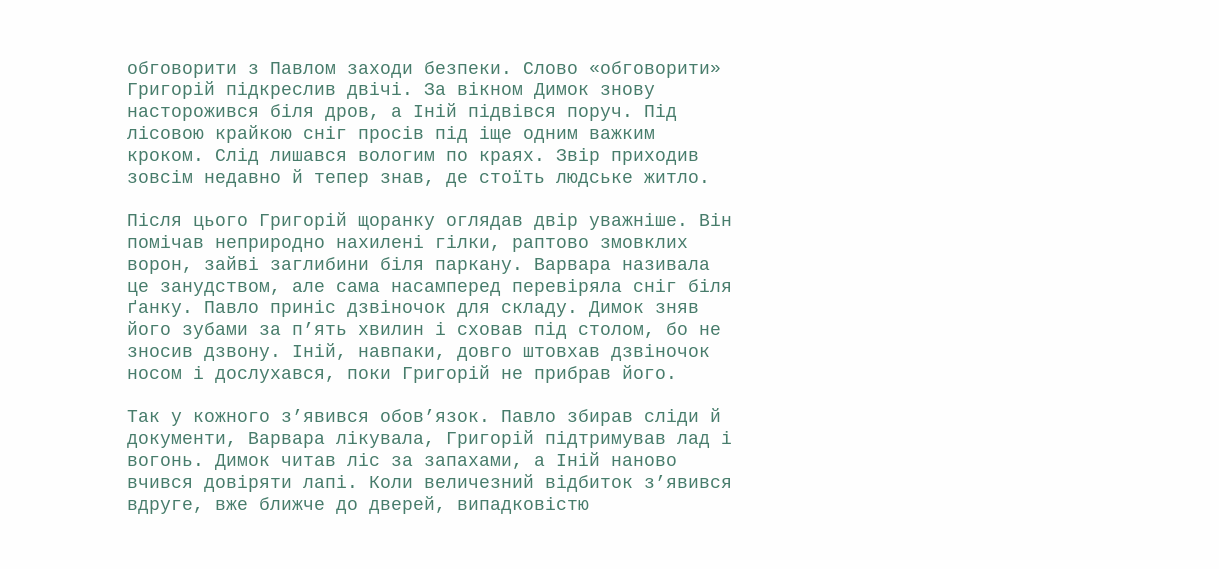обговорити з Павлом заходи безпеки. Слово «обговорити» Григорій підкреслив двічі. За вікном Димок знову насторожився біля дров, а Іній підвівся поруч. Під лісовою крайкою сніг просів під іще одним важким кроком. Слід лишався вологим по краях. Звір приходив зовсім недавно й тепер знав, де стоїть людське житло.

Після цього Григорій щоранку оглядав двір уважніше. Він помічав неприродно нахилені гілки, раптово змовклих ворон, зайві заглибини біля паркану. Варвара називала це занудством, але сама насамперед перевіряла сніг біля ґанку. Павло приніс дзвіночок для складу. Димок зняв його зубами за п’ять хвилин і сховав під столом, бо не зносив дзвону. Іній, навпаки, довго штовхав дзвіночок носом і дослухався, поки Григорій не прибрав його.

Так у кожного з’явився обов’язок. Павло збирав сліди й документи, Варвара лікувала, Григорій підтримував лад і вогонь. Димок читав ліс за запахами, а Іній наново вчився довіряти лапі. Коли величезний відбиток з’явився вдруге, вже ближче до дверей, випадковістю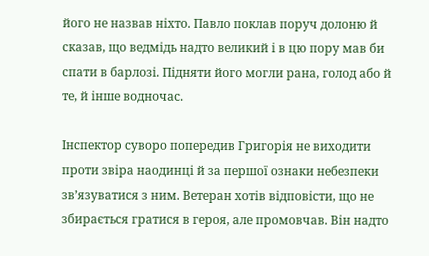його не назвав ніхто. Павло поклав поруч долоню й сказав, що ведмідь надто великий і в цю пору мав би спати в барлозі. Підняти його могли рана, голод або й те, й інше водночас.

Інспектор суворо попередив Григорія не виходити проти звіра наодинці й за першої ознаки небезпеки зв’язуватися з ним. Ветеран хотів відповісти, що не збирається гратися в героя, але промовчав. Він надто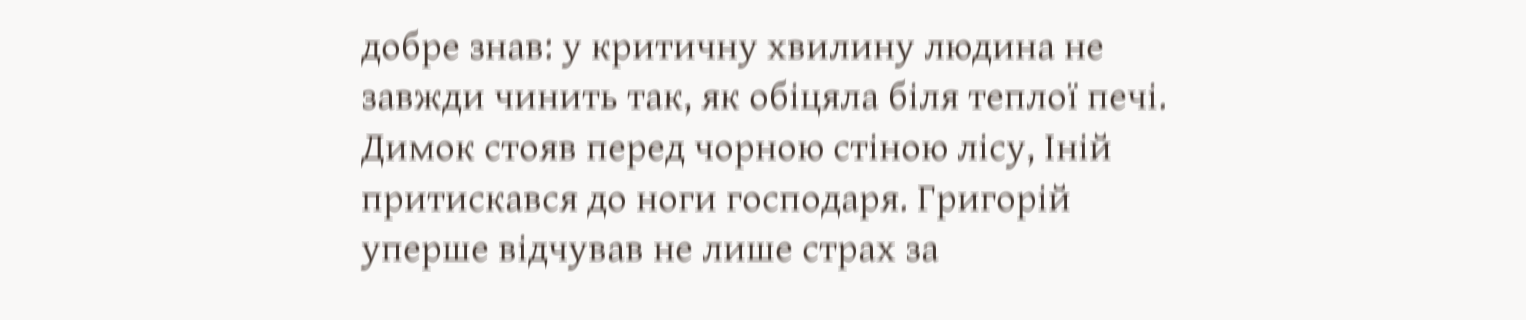добре знав: у критичну хвилину людина не завжди чинить так, як обіцяла біля теплої печі. Димок стояв перед чорною стіною лісу, Іній притискався до ноги господаря. Григорій уперше відчував не лише страх за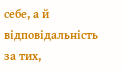себе, а й відповідальність за тих,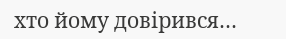хто йому довірився…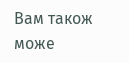Вам також може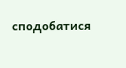сподобатися